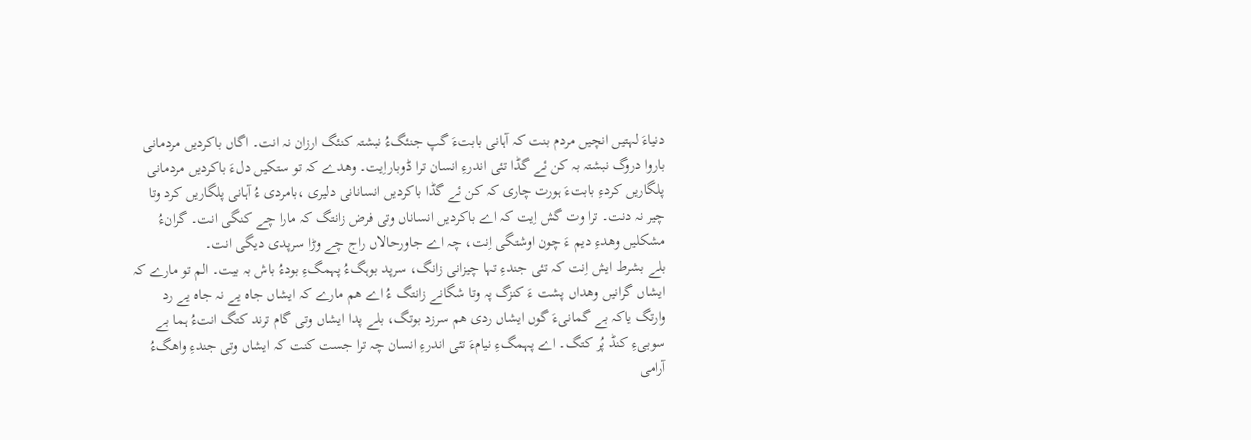دنیاءَ لہتیں انچیں مردم بنت کہ آہانی بابتءَ گپ جنئگءُ نبشتہ کنئگ ارزان نہ انت۔ اگاں باکردیں مردمانی باروا دروگ نبشتہ بہ کن ئے گڈا تئی اندرءِ انسان ترا ڈوباراِیت۔ وھدے کہ تو ستکیں دلءَ باکردیں مردمانی پلگاریں کردءِ بابتءَ ہورت چاری کہ کن ئے گڈا باکردیں انسانانی دلیری ،بامردی ءُ آہانی پلگاریں کرد وتا چیر نہ دنت۔ ترا وت گش اِیت کہ اے باکردیں انساناں وتی فرض زانتگ کہ مارا چے کنگی انت۔ گرانءُ مشکلیں وھدءِ دیم ءَ چون اوشتگی اِنت، چہ اے جاورحالاں راج چے وڑا سرپدی دیگی انت۔
بلے بشرط ایش اِنت کہ تئی جندءِ تہا چیزانی زانگ، سرپد بوہگءُ پہمگءِ بودءُ باش بہ بیت۔ الم تو مارے کہ ایشاں گرانیں وھداں پشت ءَ کنزگ پہ وتا شگانے زانتگ ءُ اے ھم مارے کہ ایشاں جاہ یے نہ جاہ یے رد وارتگ یاکہ بے گمانیءَ گوں ایشاں ردی ھم سرزد بوتگ، بلے پدا ایشاں وتی گام ترند کتگ انتءُ ہما بے سوبیءِ کنڈ پُر کتگ۔ اے پہمگءِ نیامءَ تئی اندرءِ انسان چہ ترا جست کنت کہ ایشاں وتی جندءِ واھگءُ آرامی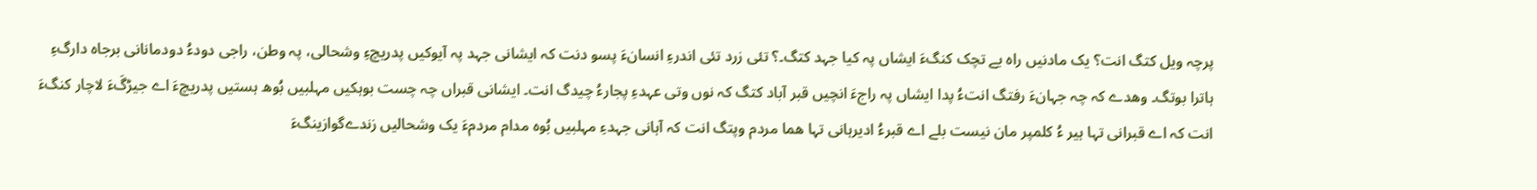پرچہ ویل کتگ انت؟ یک مادنیں راہ یے تچک کنگءَ ایشاں پہ کیا جہد کتگ۔؟ تئی زرد تئی اندرءِ انسانءَ پسو دنت کہ ایشانی جہد پہ آیوکیں پدریچءِ وشحالی، پہ وطن، راجی دودءُ دودمانانی برجاہ دارگءِ ہاترا بوتگ۔ وھدے کہ چہ جہانءَ رفتگ انتءُ پدا ایشاں پہ راجءَ انچیں قبر آباد کتگ کہ نوں وتی عہدءِ پجارءُ چیدگ انت۔ ایشانی قبراں چہ چست بوہکیں مہلبیں بُوھ ہستیں پدریچءَ اے جیڑگَءَ لاچار کنگءَ انت کہ اے قبرانی تہا ہیر ءُ کلمپر مان نیست بلے اے قبرءُ ادیرہانی تہا ھما مردم وپتگ انت کہ آہانی جہدءِ مہلبیں بُوہ مدام مردمءَ یک وشحالیں زندےگوازینگءَ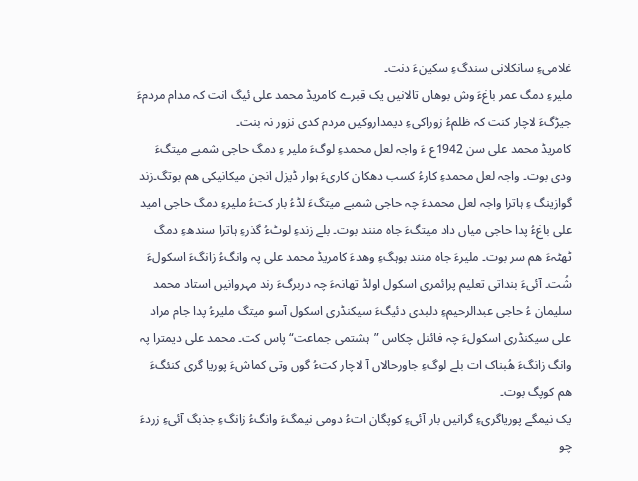غلامیءِ سانکلانی سندگءِ سکینءَ دنت۔
ملیرءِ دمگ عمر باغءَ وش بوھاں تالانیں یک قبرے کامریڈ محمد علی ئیگ انت کہ مدام مردمءَ جیڑگءَ لاچار کنت کہ ظلمءُ زوراکیءِ دیمداروکیں مردم کدی نزور نہ بنت۔
کامریڈ محمد علی سن 1942ع ءَ واجہ لعل محمدءِ لوگءَ ملیر ءِ دمگ حاجی شمبے میتگءَ ودی بوت۔ واجہ لعل محمدءِ کارءُ کسب دھکان کاریءَ ہوار ڈیزل انجن میکانیکی ھم بوتگ۔زند گوازینگ ءِ ہاترا واجہ لعل محمدءَ چہ حاجی شمبے میتگءَ لڈءُ بار کتءُ ملیرءِ دمگ حاجی امید علی باغءُ پدا حاجی میاں داد میتگءَ جاہ منند بوت۔ بلے زندءِ لوٹءُ گذرءِ ہاترا سندھءِ دمگ ٹھٹہءَ ھم سر بوت۔ ملیرءَ جاہ منند بوہگءِ وھدءَ کامریڈ محمد علی پہ وانگءُ زانگءَ اسکولءَ شُت۔ آئیءَ بنداتی تعلیم پرائمری اسکول اولڈ تھانہءَ چہ دربرگءَ رند مہروانیں استاد محمد سلیمان ءُ حاجی عبدالرحیمءِ دلبدی دئیگءَ سیکنڈری اسکول آسو میتگ ملیرءُ پدا جام مراد علی سیکنڈری اسکولءَ چہ فائنل چکاس ”ہشتمی جماعت“پاس کت۔ محمد علی دیمترا پہ وانگ زانگءَ ھُبناک ات بلے لوگءِ جاورحالاں آ لاچار کتءُ گوں وتی کماشءَ پوریا گری کنئگءَ ھم کوپگ بوت۔
یک نیمگے پوریاگریءِ گرانیں بار آئیءِ کوپگان اتءُ دومی نیمگءَ وانگءُ زانگءِ جذبگ آئیءِ زردءَ چو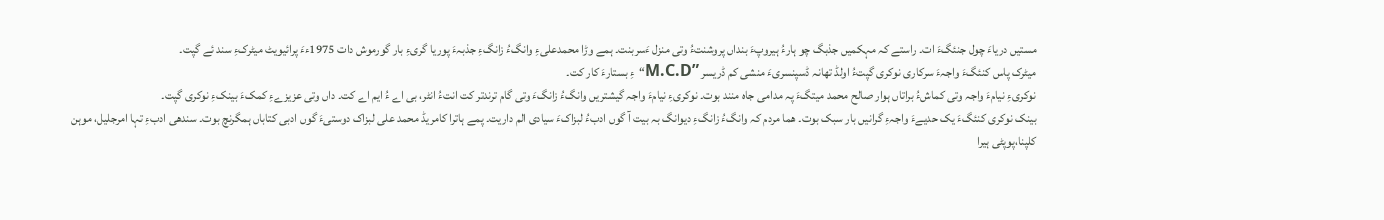مستیں دریاءَ چول جنئگءَ ات۔ راستے کہ مہکمیں جذبگ چو ہارءُ ہیروپءَ بنداں پروشنتءُ وتی منزل ءَسربنت۔ ہمے وڑا محمدعلیءِ وانگءُ زانگءِ جذبہءَ پوریا گریءِ بار گورموش دات 1975ءءَ پرائیویٹ میٹرکءِ سند ئے گپت۔
میٹرک پاس کنئگءَ واجہءَ سرکاری نوکری گپتءُ اولڈ تھانہ ڈسپنسریءَ منشی کم ڈریسر ”M.C.D“ءِ بستارءَ کار کت۔
نوکریءِ نیامءَ واجہ وتی کماشءُ براتاں ہوار صالح محمد میتگءَ پہ مدامی جاہ منند بوت۔ نوکریءِ نیامءَ واجہ گیشتریں وانگءُ زانگءَ وتی گام ترندتر کت انتءُ انٹر، بی اے ءُ ایم اے کت۔ داں وتی عزیزےءِ کمکءَ بینکءِ نوکری گپت۔
بینک نوکری کنئگءَ یک حدیےءَ واجہءِ گرانیں بار سبک بوت۔ ھما مردم کہ وانگءُ زانگءِ دیوانگ بہ بیت آ گوں ادبءُ لبزاکءَ سیادی الم داریت۔ پمے ہاترا کامریڈ محمد علی لبزاک دوستیءَ گوں ادبی کتاباں ہمگرنچ بوت۔ سندھی ادبءِ تہا امرجلیل، موہن کلپنا،پوپٹی ہیرا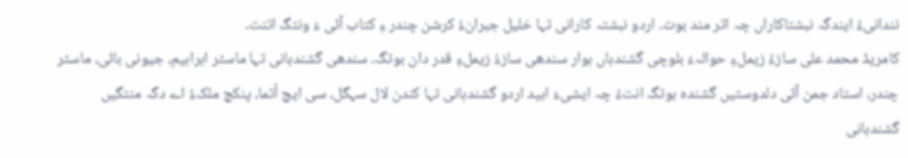نندانیءُ ایندگہ نبشتاکاراں چہ اثر مند بوت۔ اردو نبشتہ کارانی تہا خلیل جبرانءُ کرشن چندر ءِ کتاب آئی ءَ ونتگ اتنت۔
کامریڈ محمد علی سازءُ زیملءِ حوالہءَ بلوچی گشندہاں ہوار سندھی سازءُ زیملءِ قدر دان بوتگ۔ سندھی گشندہانی تہا ماسٹر ابراہیم، جیونی بائی، ماسٹر چندر، استاد جمن آئی دلدوستیں گشندہ بوتگ انتءُ چہ ایشیءَ ابید اردو گشندہانی تہا کندن لال سہگل، سی ایچ اُتما، پنکچ ملکءُ اے دگہ منتگیں گشندہانی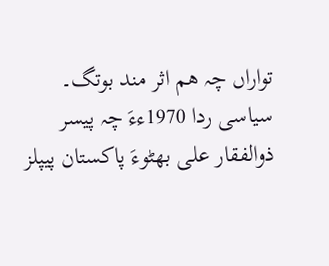تواراں چہ ھم اثر مند بوتگ۔
سیاسی ردا 1970ءءَ چہ پیسر ذوالفقار علی بھٹوءَ پاکستان پیپلز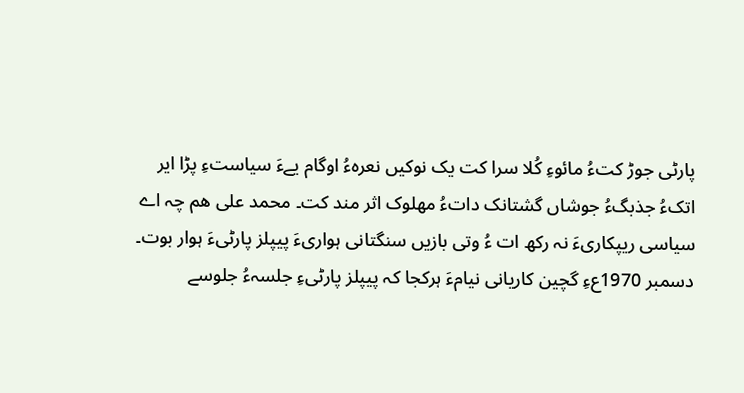پارٹی جوڑ کتءُ مائوءِ کُلا سرا کت یک نوکیں نعرہءُ اوگام یےءَ سیاستءِ پڑا ایر اتکءُ جذبگءُ جوشاں گشتانک داتءُ مھلوک اثر مند کت۔ محمد علی ھم چہ اے سیاسی ریپکاریءَ نہ رکھ ات ءُ وتی بازیں سنگتانی ہواریءَ پیپلز پارٹیءَ ہوار بوت۔
دسمبر 1970عءِ گچین کاریانی نیامءَ ہرکجا کہ پیپلز پارٹیءِ جلسہءُ جلوسے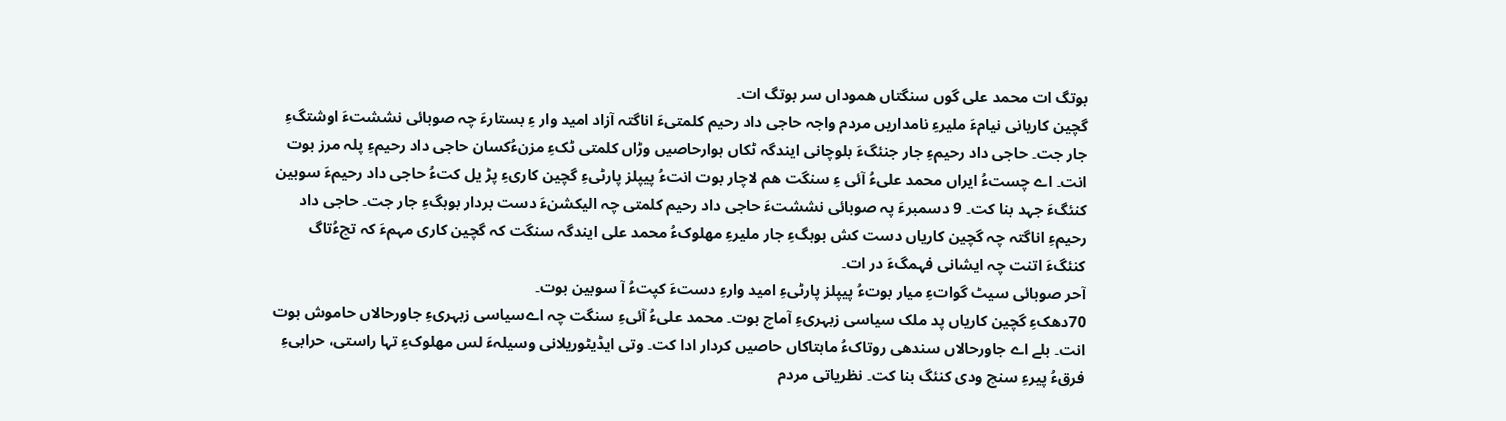بوتگ ات محمد علی گوں سنگتاں ھموداں سر بوتگ ات۔
گچین کاریانی نیامءَ ملیرءِ نامداریں مردم واجہ حاجی داد رحیم کلمتیءَ اناگتہ آزاد امید وار ءِ بستارءَ چہ صوبائی نششتءَ اوشتگءِ جار جت۔ حاجی داد رحیمءِ جار جنئگءَ بلوچانی ایندگہ ٹکاں ہوارحاصیں وڑاں کلمتی ٹکءِ مزنءُکسان حاجی داد رحیمءِ پلہ مرز بوت انت۔ اے چستءُ ایراں محمد علیءُ آئی ءِ سنگت ھم لاچار بوت انتءُ پیپلز پارٹیءِ گچین کاریءِ پڑ یل کتءُ حاجی داد رحیمءَ سوبین کنئگءَ جہد بنا کت۔ 9 دسمبرءَ پہ صوبائی نششتءَ حاجی داد رحیم کلمتی چہ الیکشنءَ دست بردار بوہگءِ جار جت۔ حاجی داد رحیمءِ اناگتہ چہ گچین کاریاں دست کش بوہگءِ جار ملیرءِ مھلوکءُ محمد علی ایندگہ سنگت کہ گچین کاری مہمءَ کہ تچءُتاگ کنئگءَ اتنت چہ ایشانی فہمگءَ در ات۔
آحر صوبائی سیٹ گواتءِ میار بوتءُ پیپلز پارٹیءِ امید وارءِ دستءَ کپتءُ آ سوبین بوت۔
70دھکءِ گچین کاریاں پد ملک سیاسی زبہریءِ آماچ بوت۔ محمد علیءُ آئیءِ سنگت چہ اےسیاسی زبہریءِ جاورحالاں حاموش بوت انت۔ بلے اے جاورحالاں سندھی روتاکءُ ماہتاکاں حاصیں کردار ادا کت۔ وتی ایڈیٹوریلانی وسیلہءَ لس مھلوکءِ تہا راستی، حرابیءِ فرقءُ پیرءِ سنچ ودی کنئگ بنا کت۔ نظریاتی مردم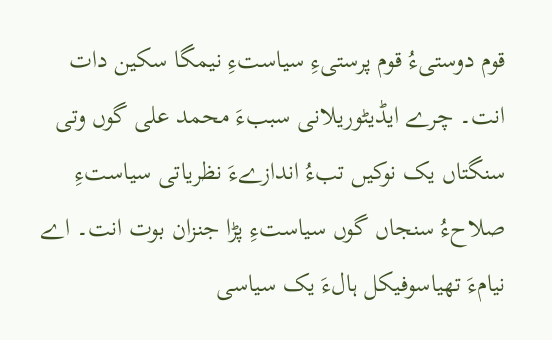قوم دوستیءُ قوم پرستیءِ سیاستءِ نیمگا سکین دات انت۔ چرے ایڈیٹوریلانی سببءَ محمد علی گوں وتی سنگتاں یک نوکیں تبءُ اندازےءَ نظریاتی سیاستءِ صلاحءُ سنجاں گوں سیاستءِ پڑا جنزان بوت انت۔ اے نیامءَ تھیاسوفیکل ہالءَ یک سیاسی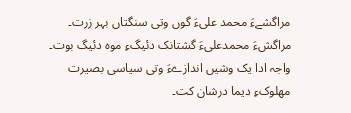مراگشےءَ محمد علیءَ گوں وتی سنگتاں بہر زرت۔ مراگشءَ محمدعلیءَ گشتانک دئیگءِ موہ دئیگ بوت۔ واجہ ادا یک وشیں اندازےءَ وتی سیاسی بصیرت مھلوکءِ دیما درشان کت۔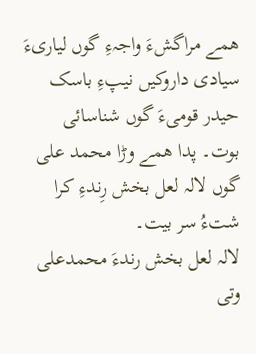ھمے مراگشءَ واجہءِ گوں لیاریءَ سیادی داروکیں نیپءِ باسک حیدر قومیءَ گوں شناسائی بوت۔ پدا ھمے وڑا محمد علی گوں لالہ لعل بخش رِندءِ کرا شتءُ سر بیت۔
لالہ لعل بخش رندءَ محمدعلی وتی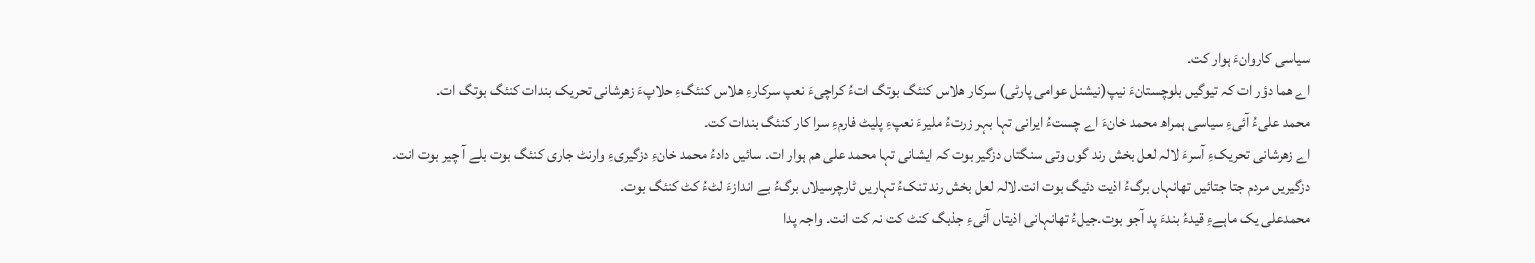سیاسی کاروانءَ ہوار کت۔
اے ھما دؤر ات کہ تیوگیں بلوچستانءَ نیپ(نیشنل عوامی پارٹی) سرکار ھلاس کنئگ بوتگ اتءُ کراچیءَ نعپ سرکارءِ ھلاس کنئگءِ حلاپءَ زھرشانی تحریک بندات کنئگ بوتگ ات۔
محمد علیءُ آئیءِ سیاسی ہمراھ محمد خانءَ اے چستءُ ایرانی تہا بہر زرتءُ ملیرءَ نعپءِ پلیٹ فارمءِ سرا کار کنئگ بندات کت۔
اے زھرشانی تحریکءِ آسرءَ لالہ لعل بخش رند گوں وتی سنگتاں دزگیر بوت کہ ایشانی تہا محمد علی ھم ہوار ات۔ سائیں دادءُ محمد خانءِ دزگیریءِ وارنٹ جاری کنئگ بوت بلے آ چیر بوت انت۔
دزگیریں مردم جتا جتائیں تھانہاں برگءُ اذیت دئیگ بوت انت۔لالہ لعل بخش رند تنکءُ تہاریں ٹارچرسیلاں برگءُ بے اندازءَ لٹءُ کٹ کنئگ بوت۔
محمدعلی یک ماہےءِ قیدءُ بندءَ پد آجو بوت۔جیلءُ تھانہانی اذیتاں آئیءِ جذبگ کنٹ کت نہ کت انت۔ واجہ پدا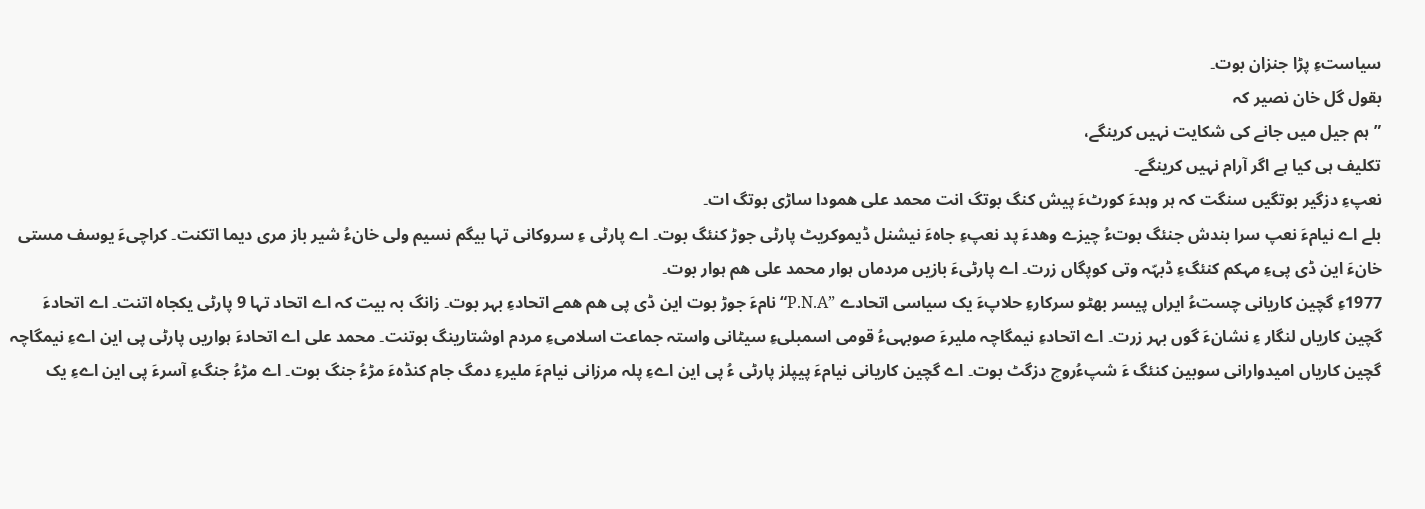سیاستءِ پڑا جنزان بوت۔
بقول گل خان نصیر کہ
”ہم جیل میں جانے کی شکایت نہیں کرینگے،
تکلیف ہی کیا ہے اگر آرام نہیں کرینگے۔
نعپءِ دزگیر بوتگیں سنگت کہ ہر وہدءَ کورٹءَ پیش کنگ بوتگ انت محمد علی ھمودا ساڑی بوتگ ات۔
بلے اے نیامءَ نعپ سرا بندش جنئگ بوتءُ چیزے وھدءَ پد نعپءِ جاہءَ نیشنل ڈیموکریٹ پارٹی جوڑ کنئگ بوت۔ اے پارٹی ءِ سروکانی تہا بیگم نسیم ولی خانءُ شیر باز مری دیما اتکنت۔ کراچیءَ یوسف مستی خانءَ این ڈی پیءِ مہکم کنئگءِ ڈبہّہ وتی کوپگاں زرت۔ اے پارٹیءَ بازیں مردماں ہوار محمد علی ھم ہوار بوت۔
1977ءِ گچین کاریانی چستءُ ایراں پیسر بھٹو سرکارءِ حلاپءَ یک سیاسی اتحادے ”P.N.A“نامءَ جوڑ بوت این ڈی پی ھم ھمے اتحادءِ بہر بوت۔ زانگ بہ بیت کہ اے اتحاد تہا 9 پارٹی یکجاہ اتنت۔ اے اتحادءَ گچین کاریاں لنگار ءِ نشانءَ گوں بہر زرت۔ اے اتحادءِ نیمگاچہ ملیرءَ صوبہیءُ قومی اسمبلیءِ سیٹانی واستہ جماعت اسلامیءِ مردم اوشتارینگ بوتنت۔ محمد علی اے اتحادءَ ہواریں پارٹی پی این اےءِ نیمگاچہ گچین کاریاں امیدوارانی سوبین کنئگ ءَ شپءُروچ دزگٹ بوت۔ اے گچین کاریانی نیامءَ پیپلز پارٹی ءُ پی این اےءِ پلہ مرزانی نیامءَ ملیرءِ دمگ جام کنڈہءَ مڑءُ جنگ بوت۔ اے مڑءُ جنگءِ آسرءَ پی این اےءِ یک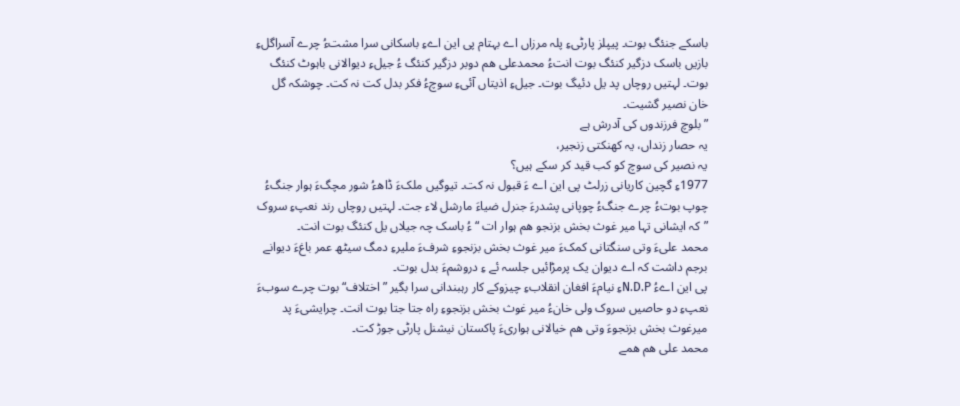باسکے جنئگ بوت۔ پیپلز پارٹیءِ پلہ مرزاں اے بہتام پی این اےءِ باسکانی سرا مشتءُ چرے آسراگلءِ بازیں باسک دزگیر کنئگ بوت انتءُ محمدعلی ھم دوبر دزگیر کنئگ ءُ جیلءِ دیوالانی باہوٹ کنئگ بوت۔ لہتیں روچاں پد یل دئیگ بوت۔ جیلءِ اذیتاں آئیءِ سوچءُ فکر بدل کت نہ کت۔ چوشکہ گل خان نصیر گشیت۔
”بلوچ فرزندوں کی آدرش ہے
یہ حصار زنداں، یہ کھنکتی زنجیر،
یہ نصیر کی سوچ کو کب قید کر سکے ہیں؟
1977ءِ گچین کاریانی زرلٹ پی این اے ءَ قبول نہ کت۔ تیوگیں ملکءَ ڈاھءُ شور مچگءَ ہوار جنگءُ چوپ بوتءُ چرے جنگءُ چوپانی پشدرءَ جنرل ضیاءَ مارشل لاء جت۔ لہتیں روچاں رند نعپءِ سروک ”کہ ایشانی تہا میر غوث بخش بزنجو ھم ہوار ات “ ءُ باسک چہ جیلاں یل کنئگ بوت انت۔
محمد علیءَ وتی سنگتانی کمکءَ میر غوث بخش بزنجوءِ شرفءَ ملیرءِ دمگ سیٹھ عمر باغءَ دیوانے برجم داشت کہ اے دیوان یک پرمڑائیں جلسہ ئے ءِ دروشمءَ بدل بوت۔
پی این اےءُ N.D.Pءِ نیامءَ افغان انقلابءِ چیزوکے کار رہبندانی سرا بگیر ”اختلاف“ بوت چرے سوبءَ نعپءِ دو حاصیں سروک ولی خانءُ میر غوث بخش بزنجوءِ راہ جتا جتا بوت انت۔ چرایشیءَ پد میرغوث بخش بزنجوءَ وتی ھم خیالانی ہواریءَ پاکستان نیشنل پارٹی جوڑ کت۔
محمد علی ھم ھمے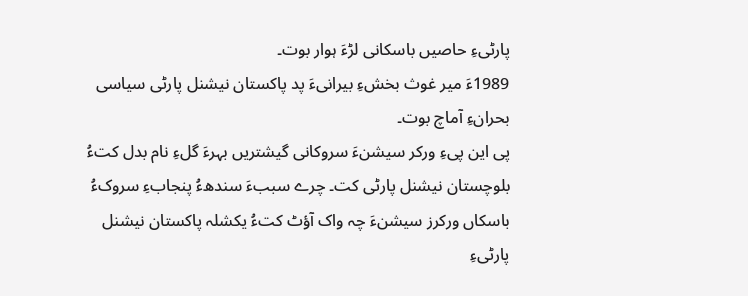پارٹیءِ حاصیں باسکانی لڑءَ ہوار بوت۔
1989ءَ میر غوث بخشءِ بیرانیءَ پد پاکستان نیشنل پارٹی سیاسی بحرانءِ آماچ بوت۔
پی این پیءِ ورکر سیشنءَ سروکانی گیشتریں بہرءَ گلءِ نام بدل کتءُ بلوچستان نیشنل پارٹی کت۔ چرے سببءَ سندھءُ پنجابءِ سروکءُ باسکاں ورکرز سیشنءَ چہ واک آؤٹ کتءُ یکشلہ پاکستان نیشنل پارٹیءِ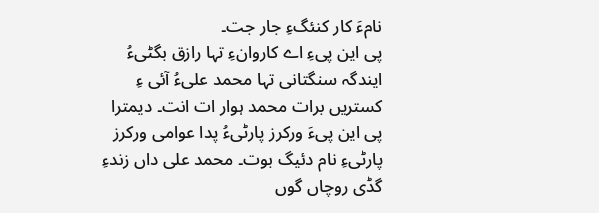نامءَ کار کنئگءِ جار جت۔
پی این پیءِ اے کاروانءِ تہا رازق بگٹیءُ ایندگہ سنگتانی تہا محمد علیءُ آئی ءِ کستریں برات محمد ہوار ات انت۔ دیمترا پی این پیءَ ورکرز پارٹیءُ پدا عوامی ورکرز پارٹیءِ نام دئیگ بوت۔ محمد علی داں زندءِ گڈی روچاں گوں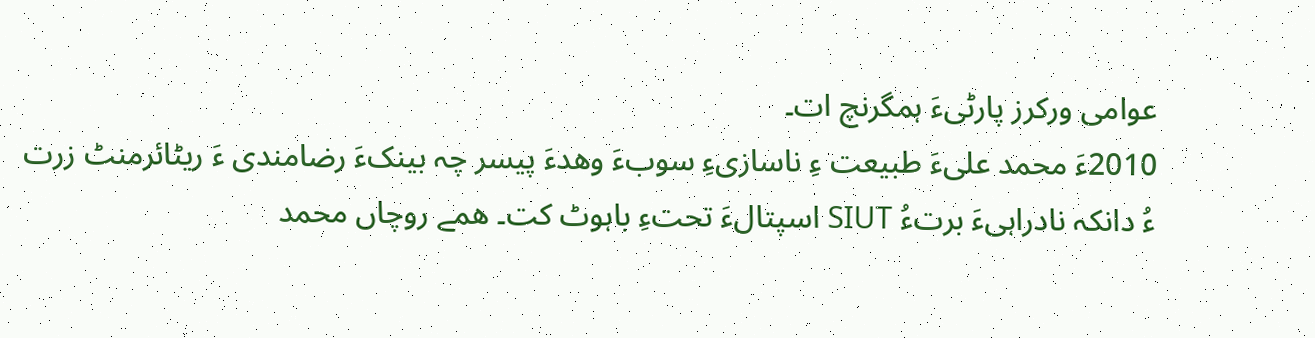عوامی ورکرز پارٹیءَ ہمگرنچ ات۔
2010ءَ محمد علیءَ طبیعت ءِ ناسازیءِ سوبءَ وھدءَ پیسر چہ بینکءَ رضامندی ءَ ریٹائرمنٹ زرت ءُ دانکہ نادراہیءَ برتءُ SIUT اسپتالءَ تحتءِ باہوٹ کت۔ ھمے روچاں محمد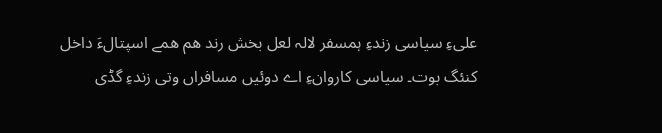علیءِ سیاسی زندءِ ہمسفر لالہ لعل بخش رند ھم ھمے اسپتالءَ داخل کنئگ بوت۔ سیاسی کاروانءِ اے دوئیں مسافراں وتی زندءِ گڈی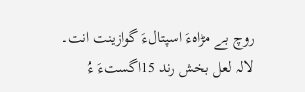روچ بے مڑاہءَ اسپتالءَ گوازینت انت۔
لالہ لعل بخش رند 15اگستءَ ءُ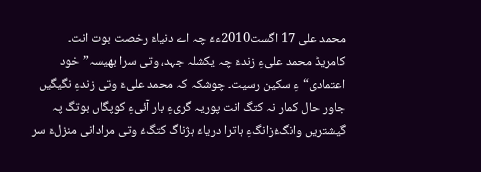محمد علی 17 اگست2010ءءَ چہ اے دنیاءَ رخصت بوت انت۔
کامریڈ محمد علیءِ زندءَ چہ یکشلہ جہد، وتی سرا بھیسہ” خود اعتمادی“ءِ سکین رسیت۔ چوشکہ کہ محمد علیءَ وتی زندءِ نگیگیں جاور حال کمار نہ کتگ انت پوریہ گریءِ بار آئیءِ کوپگاں بوتگ پہ گیشتریں وانگءُزانگءِ ہاترا دریاءَ ہژناگ کتگءُ وتی مرادانی منزلءَ سر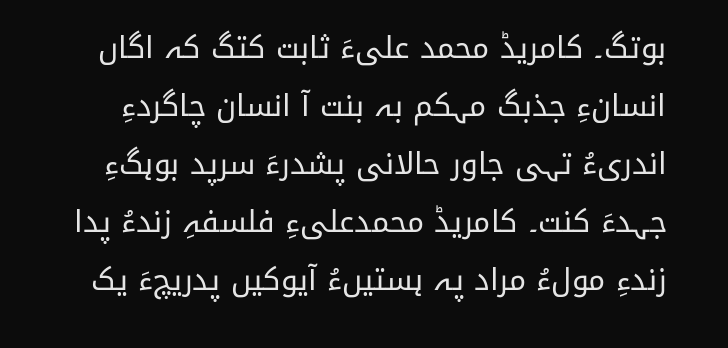بوتگ۔ کامریڈ محمد علیءَ ثابت کتگ کہ اگاں انسانءِ جذبگ مہکم بہ بنت آ انسان چاگردءِ اندریءُ تہی جاور حالانی پشدرءَ سرپد بوہگءِ جہدءَ کنت۔ کامریڈ محمدعلیءِ فلسفہِ زندءُ پدا زندءِ مولءُ مراد پہ ہستیںءُ آیوکیں پدریچءَ یک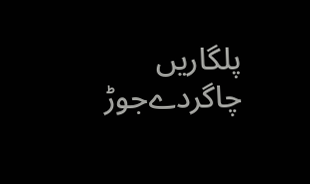پلگاریں چاگردےجوڑ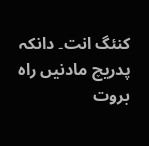کنئگ انت۔ دانکہ پدریچ مادنیں راہ بروت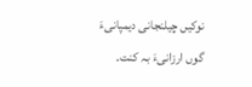نوکیں چیلنجانی دیمپانیءَ گوں ارزانیءَ بہ کنت۔